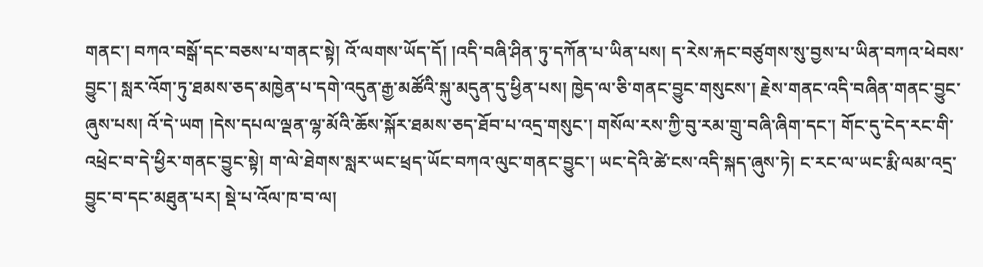གནང་། བཀའ་བསྒོ་དང་བཅས་པ་གནང་སྟེ། འོ་ལགས་ཡོད་དོ། །འདི་བཞི་ཤིན་ཏུ་དཀོན་པ་ཡིན་པས། ད་རེས་རྐང་བཙུགས་སུ་བྱས་པ་ཡིན་བཀའ་ཕེབས་བྱུང་། སླར་འོག་ཏུ་ཐམས་ཅད་མཁྱེན་པ་དགེ་འདུན་རྒྱ་མཚོའི་སྐུ་མདུན་དུ་ཕྱིན་པས། ཁྱེད་ལ་ཅི་གནང་བྱུང་གསུངས་། རྗེས་གནང་འདི་བཞིན་གནང་བྱུང་ཞུས་པས། འོ་དེ་ཡག །དེས་དཔལ་ལྡན་ལྷ་མོའི་ཆོས་སྐོར་ཐམས་ཅད་ཐོབ་པ་འདྲ་གསུང་། གསོལ་རས་ཀྱི་བུ་རམ་གྲུ་བཞི་ཞིག་དང་། གོང་དུ་ངེད་རང་གི་འཕྲེང་བ་དེ་ཕྱིར་གནང་བྱུང་སྟེ། ག་ལེ་ཐེགས་སླར་ཡང་ཕྲད་ཡོང་བཀའ་ལུང་གནང་བྱུང་། ཡང་དེའི་ཚེ་ངས་འདི་སྐད་ཞུས་ཏེ། ང་རང་ལ་ཡང་རྨི་ལམ་འདྲ་བྱུང་བ་དང་མཐུན་པར། སྡེ་པ་འོལ་ཁ་བ་ལ།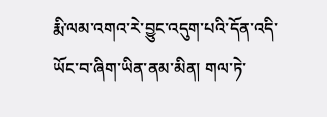རྨི་ལམ་འགའ་རེ་བྱུང་འདུག་པའི་དོན་འདི་ཡོང་བ་ཞིག་ཡིན་ནམ་མིན། གལ་ཏེ་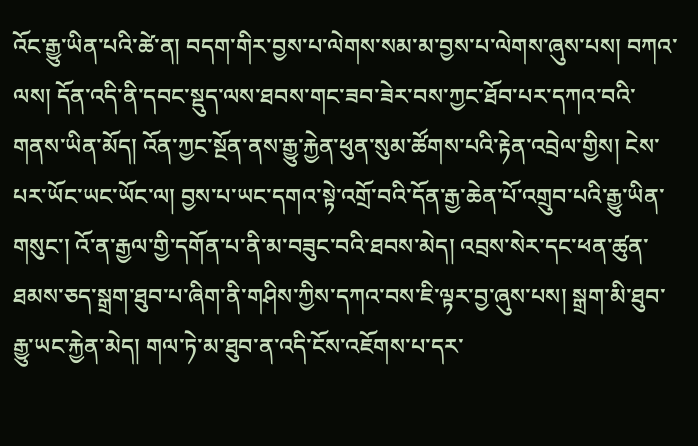འོང་རྒྱུ་ཡིན་པའི་ཚེ་ན། བདག་གིར་བྱས་པ་ལེགས་སམ་མ་བྱས་པ་ལེགས་ཞུས་པས། བཀའ་ལས། དོན་འདི་ནི་དབང་སྡུད་ལས་ཐབས་གང་ཟབ་ཟེར་བས་ཀྱང་ཐོབ་པར་དཀའ་བའི་གནས་ཡིན་མོད། འོན་ཀྱང་སྔོན་ནས་རྒྱུ་རྐྱེན་ཕུན་སུམ་ཚོགས་པའི་རྟེན་འབྲེལ་གྱིས། ངེས་པར་ཡོང་ཡང་ཡོང་ལ། བྱས་པ་ཡང་དགའ་སྟེ་འགྲོ་བའི་དོན་རྒྱ་ཆེན་པོ་འགྲུབ་པའི་རྒྱུ་ཡིན་གསུང་། འོ་ན་རྒྱལ་གྱི་དགོན་པ་ནི་མ་བཟུང་བའི་ཐབས་མེད། འབྲས་སེར་དང་ཕན་ཚུན་ཐམས་ཅད་སྒྲག་ཐུབ་པ་ཞིག་ནི་གཤིས་ཀྱིས་དཀའ་བས་ཇི་ལྟར་བྱ་ཞུས་པས། སྒྲག་མི་ཐུབ་རྒྱུ་ཡང་རྐྱེན་མེད། གལ་ཏེ་མ་ཐུབ་ན་འདི་ངོས་འཇོགས་པ་དར་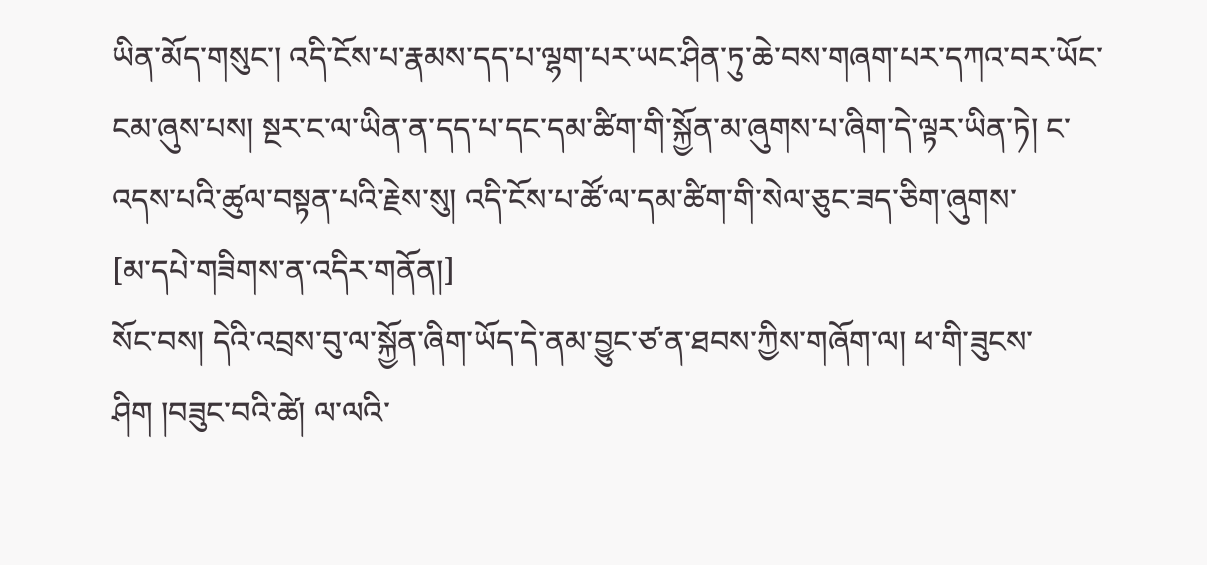ཡིན་མོད་གསུང་། འདི་ངོས་པ་རྣམས་དད་པ་ལྷག་པར་ཡང་ཤིན་ཏུ་ཆེ་བས་གཞག་པར་དཀའ་བར་ཡོང་ངམ་ཞུས་པས། སྔར་ང་ལ་ཡིན་ན་དད་པ་དང་དམ་ཚིག་གི་སྐྱོན་མ་ཞུགས་པ་ཞིག་དེ་ལྟར་ཡིན་ཏེ། ང་འདས་པའི་ཚུལ་བསྟན་པའི་རྗེས་སུ། འདི་ངོས་པ་ཚོ་ལ་དམ་ཚིག་གི་སེལ་ཅུང་ཟད་ཅིག་ཞུགས་
[མ་དཔེ་གཟིགས་ན་འདིར་གནོན།]
སོང་བས། དེའི་འབྲས་བུ་ལ་སྐྱོན་ཞིག་ཡོད་དེ་ནམ་བྱུང་ཙ་ན་ཐབས་ཀྱིས་གཞོག་ལ། ཕ་གི་ཟུངས་ཤིག །བཟུང་བའི་ཚེ། ལ་ལའི་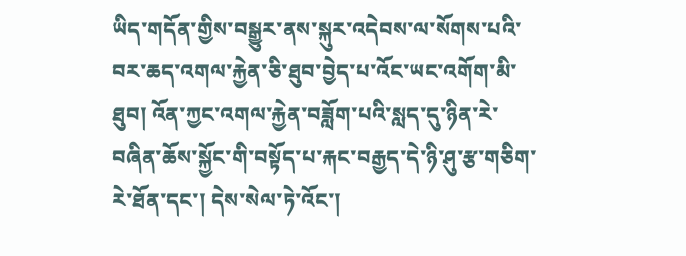ཡིད་གདོན་གྱིས་བསྒྱུར་ནས་སྐུར་འདེབས་ལ་སོགས་པའི་བར་ཆད་འགལ་རྐྱེན་ཅི་ཐུབ་བྱེད་པ་འོང་ཡང་འགོག་མི་ཐུབ། འོན་ཀྱང་འགལ་རྐྱེན་བཟློག་པའི་སླད་དུ་ཉིན་རེ་བཞིན་ཆོས་སྐྱོང་གི་བསྟོད་པ་རྐང་བརྒྱད་དེ་ཉི་ཤུ་རྩ་གཅིག་རེ་ཐོན་དང་། དེས་སེལ་ཏེ་འོང་།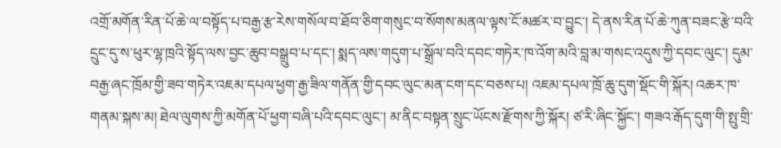འགྲོ་མགོན་རིན་པོ་ཆེ་ལ་བསྟོད་པ་བརྒྱ་རྩ་རེས་གསོལ་བ་ཐོབ་ཅིག་གསུང་བ་སོགས་མནལ་ལྟས་ངོ་མཚར་བ་བྱུང་། དེ་ནས་རིན་པོ་ཆེ་ཀུན་བཟང་རྩེ་བའི་དྲུང་དུ་ས་ཕུར་ལྷ་ཁྲའི་སྟོད་ལས་བྱང་ཆུབ་བསྒྲུབ་པ་དང་། སྨད་ལས་གདུག་པ་སྒྲོལ་བའི་དབང་གཏེར་ཁ་འོག་མའི་བླ་མ་གསང་འདུས་ཀྱི་དབང་ལུང་། དུམ་བརྒྱ་ཞང་ཁྲོམ་གྱི་ཟབ་གཏེར་འཇམ་དཔལ་ཕྱག་རྒྱ་ཟིལ་གནོན་གྱི་དབང་ལུང་མན་ངག་དང་བཅས་པ། འཇམ་དཔལ་ཁྲོ་ཆུ་དུག་སྡོང་གི་སྐོར། འཆར་ཁ་གནམ་སྐས་མ། ཐེལ་ལུགས་ཀྱི་མགོན་པོ་ཕྱག་བཞི་པའི་དབང་ལུང་། མ་ནིང་བསྟན་སྲུང་ཡོངས་རྫོགས་ཀྱི་སྐོར། ཙ་རི་ཞིང་སྐྱོང་། གཟའ་རྒོད་དུག་གི་སྤུ་གྲི་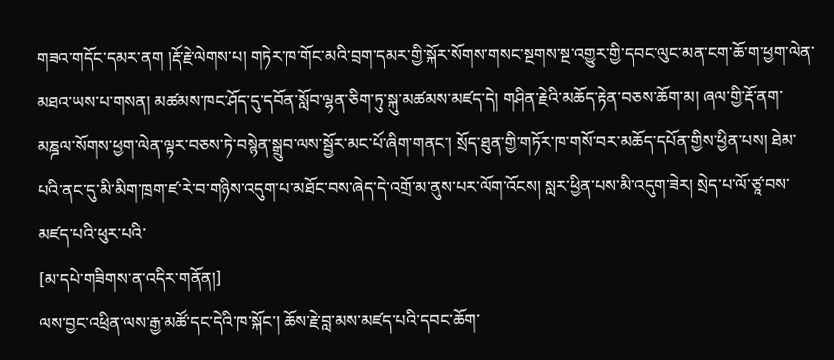གཟའ་གདོང་དམར་ནག །རྡོ་རྗེ་ལེགས་པ། གཏེར་ཁ་གོང་མའི་བྲག་དམར་གྱི་སྐོར་སོགས་གསང་སྔགས་སྔ་འགྱུར་གྱི་དབང་ལུང་མན་ངག་ཆོ་ག་ཕྱག་ལེན་མཐའ་ཡས་པ་གསན། མཚམས་ཁང་ཤོད་དུ་དབོན་སློབ་ལྷན་ཅིག་ཏུ་སྐུ་མཚམས་མཛད་དེ། གཤིན་རྗེའི་མཆོད་རྟེན་བཅས་ཆོག་མ། ཞལ་གྱི་རྡོ་ནག་མཎྜལ་སོགས་ཕྱག་ལེན་ལྟར་བཅས་ཏེ་བསྙེན་སྒྲུབ་ལས་སྦྱོར་མང་པོ་ཞིག་གནང་། སྲོད་ཐུན་གྱི་གཏོར་ཁ་གསོ་བར་མཆོད་དཔོན་གྱིས་ཕྱིན་པས། ཐེམ་པའི་ནང་དུ་མི་མིག་ཁྲག་ཛ་རེ་བ་གཉིས་འདུག་པ་མཐོང་བས་ཞེད་དེ་འགྲོ་མ་ནུས་པར་ལོག་འོངས། སླར་ཕྱིན་པས་མི་འདུག་ཟེར། སྲེད་པ་ལོ་ཙཱ་བས་མཛད་པའི་ཕུར་པའི་
[མ་དཔེ་གཟིགས་ན་འདིར་གནོན།]
ལས་བྱང་འཕྲིན་ལས་རྒྱ་མཚོ་དང་དེའི་ཁ་སྐོང་། ཆོས་རྗེ་བླ་མས་མཛད་པའི་དབང་ཆོག་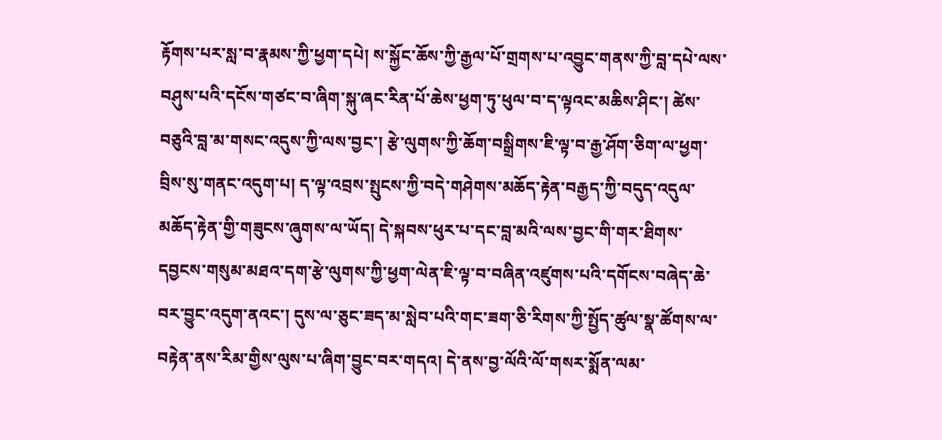རྟོགས་པར་སླ་བ་རྣམས་ཀྱི་ཕྱག་དཔེ། ས་སྐྱོང་ཆོས་ཀྱི་རྒྱལ་པོ་གྲགས་པ་འབྱུང་གནས་ཀྱི་བླ་དཔེ་ལས་བཤུས་པའི་དངོས་གཙང་བ་ཞིག་སྐུ་ཞང་རིན་པོ་ཆེས་ཕྱག་ཏུ་ཕུལ་བ་ད་ལྟའང་མཆིས་ཤིང་། ཚེས་བཅུའི་བླ་མ་གསང་འདུས་ཀྱི་ལས་བྱང་། རྩེ་ལུགས་ཀྱི་ཆོག་བསྒྲིགས་ཇི་ལྟ་བ་རྒྱ་ཤོག་ཅིག་ལ་ཕྱག་བྲིས་སུ་གནང་འདུག་པ། ད་ལྟ་འབྲས་སྤུངས་ཀྱི་བདེ་གཤེགས་མཆོད་རྟེན་བརྒྱད་ཀྱི་བདུད་འདུལ་མཆོད་རྟེན་གྱི་གཟུངས་ཞུགས་ལ་ཡོད། དེ་སྐབས་ཕུར་པ་དང་བླ་མའི་ལས་བྱང་གི་གར་ཐིགས་དབྱངས་གསུམ་མཐའ་དག་རྩེ་ལུགས་ཀྱི་ཕྱག་ལེན་ཇི་ལྟ་བ་བཞིན་འཛུགས་པའི་དགོངས་བཞེད་ཆེ་བར་བྱུང་འདུག་ནའང་། དུས་ལ་ཅུང་ཟད་མ་སླེབ་པའི་གང་ཟག་ཅི་རིགས་ཀྱི་སྤྱོད་ཚུལ་སྣ་ཚོགས་ལ་བརྟེན་ནས་རིམ་གྱིས་ལུས་པ་ཞིག་བྱུང་བར་གདའ། དེ་ནས་བྱ་ལོའི་ལོ་གསར་སྨོན་ལམ་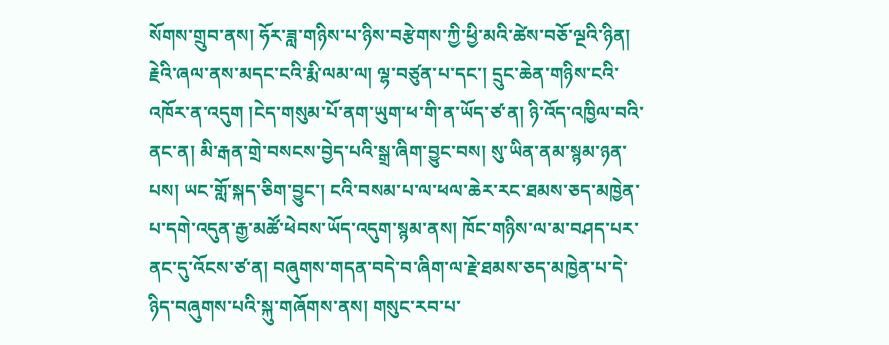སོགས་གྲུབ་ནས། ཧོར་ཟླ་གཉིས་པ་ཉིས་བརྩེགས་ཀྱི་ཕྱི་མའི་ཚེས་བཅོ་ལྔའི་ཉིན། རྗེའི་ཞལ་ནས་མདང་ངའི་རྨི་ལམ་ལ། ལྷ་བཙུན་པ་དང་། དྲུང་ཆེན་གཉིས་ངའི་འཁོར་ན་འདུག །ངེད་གསུམ་པོ་ནག་ཡུག་ཕ་གི་ན་ཡོད་ཙ་ན། ཉི་འོད་འཁྱིལ་བའི་ནང་ན། མི་རྒན་གྲེ་བསངས་བྱེད་པའི་སྒྲ་ཞིག་བྱུང་བས། སུ་ཡིན་ནམ་སྙམ་ཉན་པས། ཡང་གློ་སྐད་ཅིག་བྱུང་། ངའི་བསམ་པ་ལ་ཕལ་ཆེར་རང་ཐམས་ཅད་མཁྱེན་པ་དགེ་འདུན་རྒྱ་མཚོ་ཕེབས་ཡོད་འདུག་སྙམ་ནས། ཁོང་གཉིས་ལ་མ་བཤད་པར་ནང་དུ་འོངས་ཙ་ན། བཞུགས་གདན་བདེ་བ་ཞིག་ལ་རྗེ་ཐམས་ཅད་མཁྱེན་པ་དེ་ཉིད་བཞུགས་པའི་སྐུ་གཞོགས་ནས། གསུང་རབ་པ་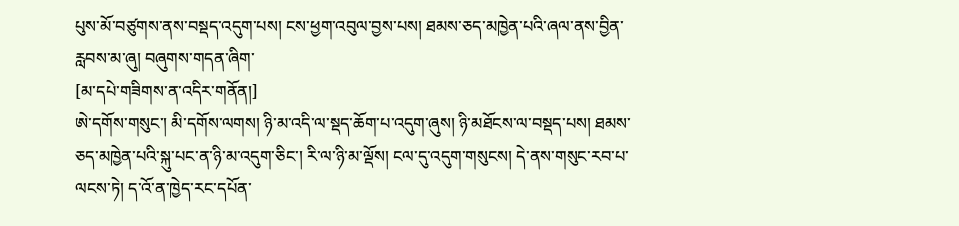པུས་མོ་བཙུགས་ནས་བསྡད་འདུག་པས། ངས་ཕྱག་འབུལ་བྱས་པས། ཐམས་ཅད་མཁྱེན་པའི་ཞལ་ནས་བྱིན་རླབས་མ་ཞུ། བཞུགས་གདན་ཞིག་
[མ་དཔེ་གཟིགས་ན་འདིར་གནོན།]
ཨེ་དགོས་གསུང་། མི་དགོས་ལགས། ཉི་མ་འདི་ལ་སྡད་ཆོག་པ་འདུག་ཞུས། ཉི་མཐོངས་ལ་བསྡད་པས། ཐམས་ཅད་མཁྱེན་པའི་སྐུ་པང་ན་ཉི་མ་འདུག་ཅིང་། རི་ལ་ཉི་མ་ལྡོས། ངལ་དུ་འདུག་གསུངས། དེ་ནས་གསུང་རབ་པ་ལངས་ཏེ། ད་འོ་ན་ཁྱེད་རང་དཔོན་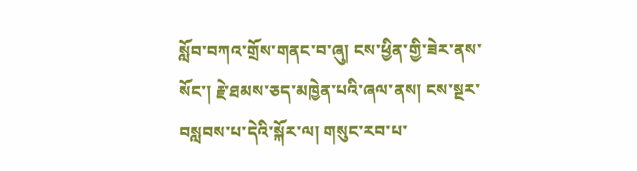སློབ་བཀའ་གྲོས་གནང་བ་ཞུ། ངས་ཕྱིན་གྱི་ཟེར་ནས་སོང་། རྗེ་ཐམས་ཅད་མཁྱེན་པའི་ཞལ་ནས། ངས་སྔར་བསླབས་པ་དེའི་སྐོར་ལ། གསུང་རབ་པ་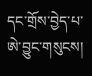དང་གྲོས་བྱེད་པ་ཨེ་བྱུང་གསུངས།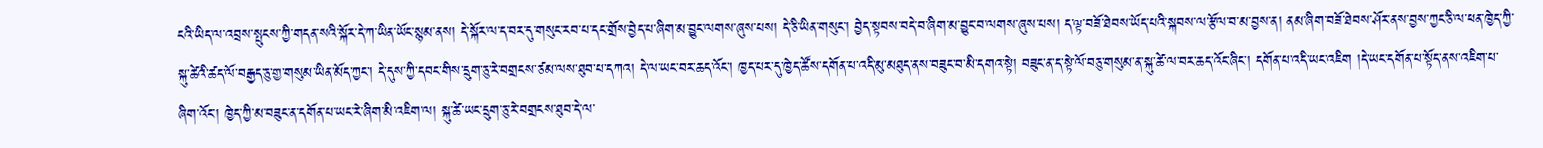ངའི་ཡིད་ལ་འབྲས་སྤུངས་ཀྱི་གདན་སའི་སྐོར་དེ་ཀ་ཡིན་ཡོང་སྙམ་ནས། དེ་སྐོར་ལ་ད་བར་དུ་གསུང་རབ་པ་དང་གྲོས་བྱེད་པ་ཞིག་མ་བྱུང་ལགས་ཞུས་པས། དེ་ཅི་ཡིན་གསུང་། བྱེད་སྟབས་བདེ་བ་ཞིག་མ་བྱུང་བ་ལགས་ཞུས་པས། ད་ལྟ་བཟོ་ཐེབས་ཡོད་པའི་སྐབས་ལ་རྩོལ་བ་མ་བྱས་ན། ནམ་ཞིག་བཟོ་ཐེབས་ཤོར་ནས་བྱས་ཀྱང་ཅི་ལ་ཕན་ཁྱེད་ཀྱི་སྐུ་ཚེའི་ཚད་ལོ་བརྒྱད་ཅུ་གྱ་གསུམ་ཡིན་མོད་ཀྱང་། དེ་དུས་ཀྱི་དབང་གིས་དྲུག་ཅུ་རེ་བགྲངས་ཙམ་ལས་ཐུབ་པ་དཀའ། དེ་ལ་ཡང་བར་ཆད་འོང་། ཁྱད་པར་དུ་ཁྱེད་ཚོས་དགོན་པ་འདི་མུ་མཐུད་ནས་བཟུང་བ་མི་དགའ་སྟེ། བཟུང་ན་ད་སྟེ་ལོ་བཅུ་གསུམ་ན་སྐུ་ཚེ་ལ་བར་ཆད་འོང་ཞིང་། དགོན་པ་འདི་ཡང་འཇིག །དེ་ཡང་དགོན་པ་སྟོད་ནས་འཇིག་པ་ཞིག་འོང་། ཁྱེད་ཀྱི་མ་བཟུང་ན་དགོན་པ་ཡང་རེ་ཞིག་མི་འཇིག་ལ། སྐུ་ཚེ་ཡང་དྲུག་ཅུ་རེ་བགྲངས་ཐུབ་དེ་ལ་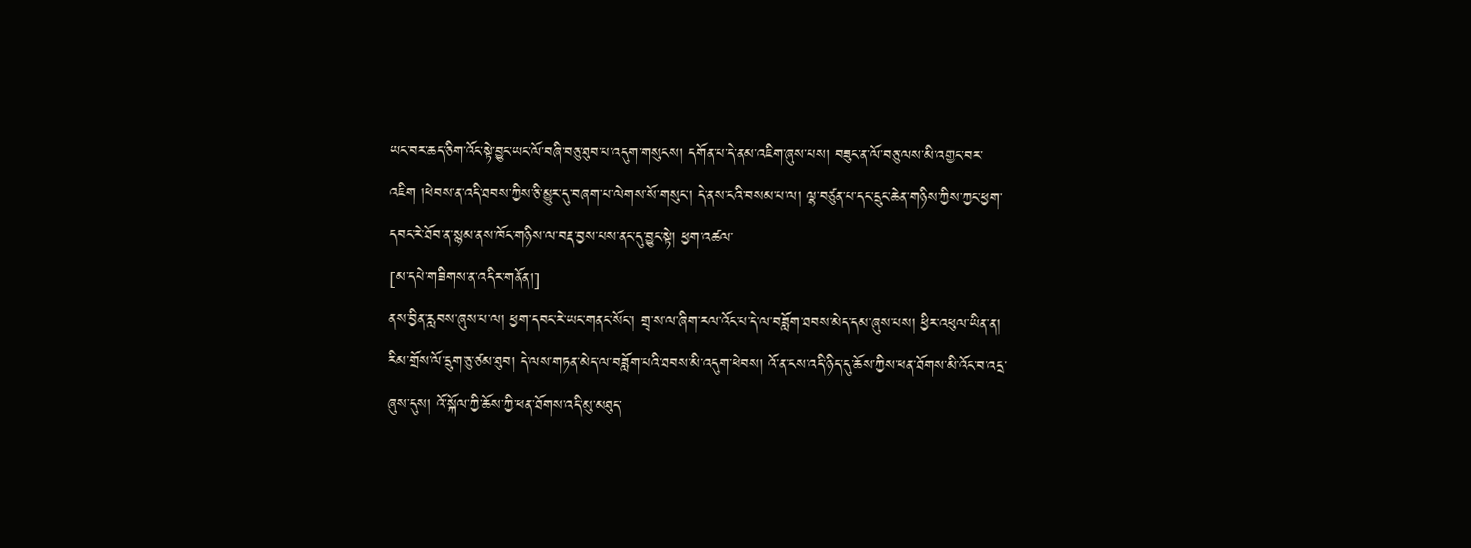ཡང་བར་ཆད་ཅིག་འོང་སྟེ་བྱུང་ཡང་ལོ་བཞི་བཅུ་ཐུབ་པ་འདུག་གསུངས། དགོན་པ་དེ་ནམ་འཇིག་ཞུས་པས། བཟུང་ན་ལོ་བཅུ་ལས་མི་འགྱང་བར་འཇིག །ཕེབས་ན་འདི་ཐབས་ཀྱིས་ཅི་མྱུར་དུ་བཞག་པ་ལེགས་སོ་གསུང་། དེ་ནས་ངའི་བསམ་པ་ལ། ལྷ་བཙུན་པ་དང་དྲུང་ཆེན་གཉིས་ཀྱིས་ཀྱང་ཕྱག་དབང་རེ་ཐོབ་ན་སྙམ་ནས་ཁོང་གཉིས་ལ་བརྡ་བྱས་པས་ནང་དུ་བྱུང་སྟེ། ཕྱག་འཚལ་
[མ་དཔེ་གཟིགས་ན་འདིར་གནོན།]
ནས་བྱིན་རླབས་ཞུས་པ་ལ། ཕྱག་དབང་རེ་ཡང་གནང་སོང་། གྲྭ་ས་ལ་ཞིག་རལ་འོང་པ་དེ་ལ་བཟློག་ཐབས་མེད་དམ་ཞུས་པས། ཕྱིར་འཕུལ་ཡིན་ན། རིམ་གྲོས་ལོ་དྲུག་ཅུ་ཙམ་ཐུབ། དེ་ལས་གཏན་མེད་ལ་བཟློག་པའི་ཐབས་མི་འདུག་ཕེབས། འོ་ན་ངས་འདི་ཉིད་དུ་ཆོས་ཀྱིས་ཕན་ཐོགས་མི་འོང་བ་འདྲ་ཞུས་དུས། འོ་སྐོལ་ཀྱི་ཆོས་ཀྱི་ཕན་ཐོགས་འདི་མུ་མཐུད་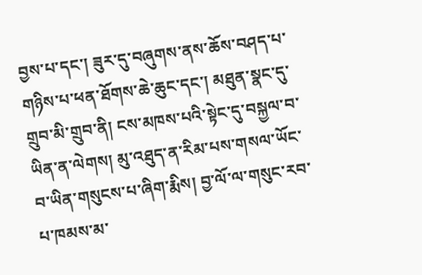བྱས་པ་དང་། ཟུར་དུ་བཞུགས་ནས་ཆོས་བཤད་པ་གཉིས་པ་ཕན་ཐོགས་ཆེ་ཆུང་དང་། མཐུན་སྣང་དུ་གྲུབ་མི་གྲུབ་ནི། ངས་མཁས་པའི་སྟེང་དུ་བསྐྱལ་བ་ཡིན་ན་ལེགས། མུ་འཐུད་ན་རིམ་པས་གསལ་ཡོང་བ་ཡིན་གསུངས་པ་ཞིག་རྨིས། བྱ་ལོ་ལ་གསུང་རབ་པ་ཁམས་མ་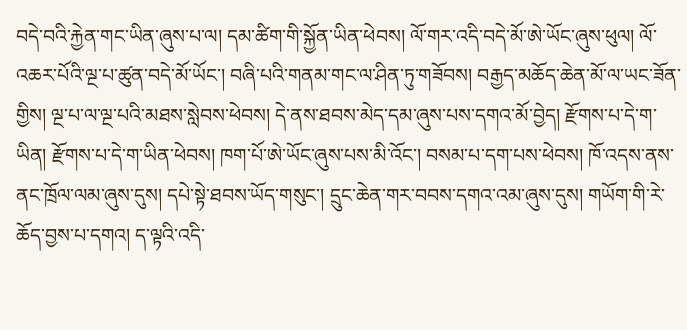བདེ་བའི་རྐྱེན་གང་ཡིན་ཞུས་པ་ལ། དམ་ཚིག་གི་སྐྱོན་ཡིན་ཕེབས། ལོ་གར་འདི་བདེ་མོ་ཨེ་ཡོང་ཞུས་ཕུལ། ལོ་འཆར་པོའི་ལྔ་པ་ཚུན་བདེ་མོ་ཡོང་། བཞི་པའི་གནམ་གང་ལ་ཤིན་ཏུ་གཟོབས། བརྒྱད་མཆོད་ཆེན་མོ་ལ་ཡང་ཟོན་གྱིས། ལྔ་པ་ལ་ལྔ་པའི་མཐས་སླེབས་ཕེབས། དེ་ནས་ཐབས་མེད་དམ་ཞུས་པས་དགའ་མོ་བྱེད། རྫོགས་པ་དེ་ག་ཡིན། རྫོགས་པ་དེ་ག་ཡིན་ཕེབས། ཁག་པོ་ཨེ་ཡོང་ཞུས་པས་མི་འོང་། བསམ་པ་དག་པས་ཕེབས། ཁོ་འདས་ནས་ནང་ཁྲོལ་ལམ་ཞུས་དུས། དཔེ་སྟེ་ཐབས་ཡོད་གསུང་། དྲུང་ཆེན་གར་བབས་དགའ་འམ་ཞུས་དུས། གཡོག་གི་རེ་ཆོད་བྱས་པ་དགའ། ད་ལྟའི་འདི་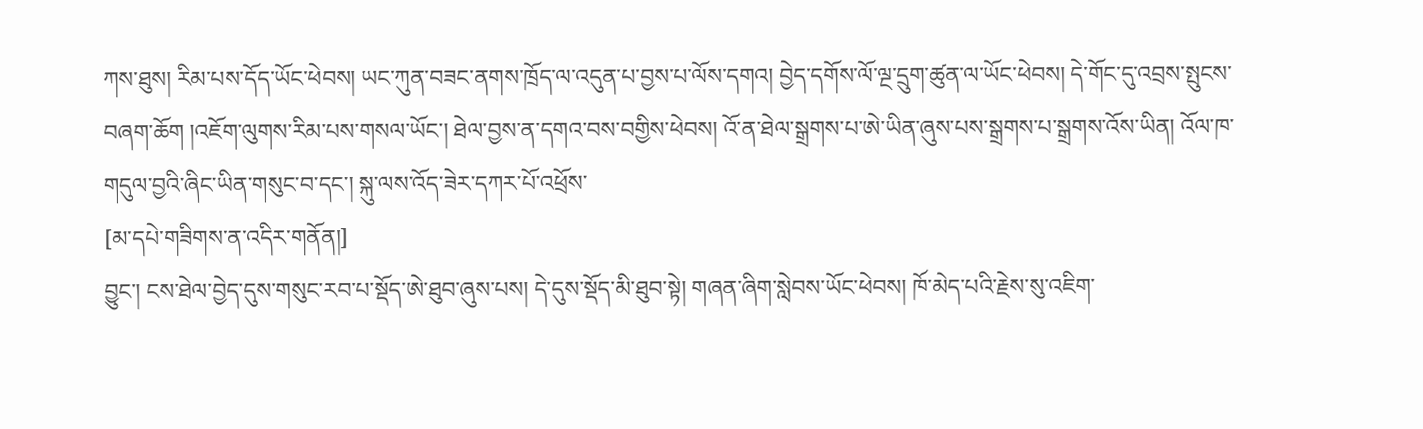ཀས་ཐུས། རིམ་པས་དོད་ཡོང་ཕེབས། ཡང་ཀུན་བཟང་ནགས་ཁྲོད་ལ་འདུན་པ་བྱས་པ་ལོས་དགའ། བྱེད་དགོས་ལོ་ལྔ་དྲུག་ཚུན་ལ་ཡོང་ཕེབས། དེ་གོང་དུ་འབྲས་སྤུངས་བཞག་ཆོག །འཇོག་ལུགས་རིམ་པས་གསལ་ཡོང་། ཐེལ་བྱས་ན་དགའ་བས་བགྱིས་ཕེབས། འོ་ན་ཐེལ་སྒྲགས་པ་ཨེ་ཡིན་ཞུས་པས་སྒྲགས་པ་སྒྲགས་འོས་ཡིན། འོལ་ཁ་གདུལ་བྱའི་ཞིང་ཡིན་གསུང་བ་དང་། སྐུ་ལས་འོད་ཟེར་དཀར་པོ་འཕྲོས་
[མ་དཔེ་གཟིགས་ན་འདིར་གནོན།]
བྱུང་། ངས་ཐེལ་བྱེད་དུས་གསུང་རབ་པ་སྡོད་ཨེ་ཐུབ་ཞུས་པས། དེ་དུས་སྡོད་མི་ཐུབ་སྟེ། གཞན་ཞིག་སླེབས་ཡོང་ཕེབས། ཁོ་མེད་པའི་རྗེས་སུ་འཇིག་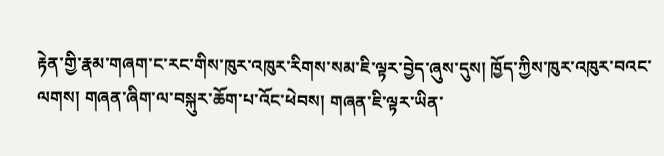རྟེན་གྱི་རྣམ་གཞག་ང་རང་གིས་ཁུར་འཁུར་རིགས་སམ་ཇི་ལྟར་བྱེད་ཞུས་དུས། ཁྱོད་ཀྱིས་ཁུར་འཁུར་བའང་ལགས། གཞན་ཞིག་ལ་བསྐུར་ཆོག་པ་འོང་ཕེབས། གཞན་ཇི་ལྟར་ཡིན་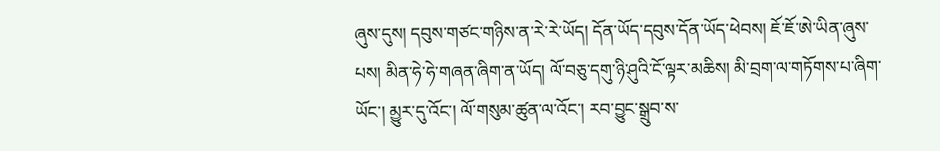ཞུས་དུས། དབུས་གཙང་གཉིས་ན་རེ་རེ་ཡོད། དོན་ཡོད་དབུས་དོན་ཡོད་ཕེབས། ཇོ་ཇོ་ཨེ་ཡིན་ཞུས་པས། མིན་ཧེ་ཧེ་གཞན་ཞིག་ན་ཡོད། ལོ་བཅུ་དགུ་ཉི་ཤུའི་ངོ་ལྟར་མཆིས། མི་བྲག་ལ་གཏོགས་པ་ཞིག་ཡོང་། མྱུར་དུ་འོང་། ལོ་གསུམ་ཚུན་ལ་འོང་། རབ་བྱུང་སྒྲུབ་ས་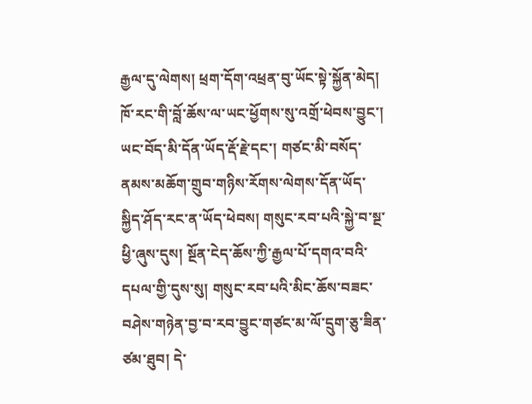རྒྱལ་དུ་ལེགས། ཕྲག་དོག་འཕྲན་བུ་ཡོང་སྟེ་སྐྱོན་མེད། ཁོ་རང་གི་བློ་ཆོས་ལ་ཡང་ཕྱོགས་སུ་འགྲོ་ཕེབས་བྱུང་། ཡང་བོད་མི་དོན་ཡོད་རྡོ་རྗེ་དང་། གཙང་མི་བསོད་ནམས་མཆོག་གྲུབ་གཉིས་རོགས་ལེགས་དོན་ཡོད་སྐྱིད་ཤོད་རང་ན་ཡོད་ཕེབས། གསུང་རབ་པའི་སྐྱེ་བ་སྔ་ཕྱི་ཞུས་དུས། སྔོན་ངེད་ཆོས་ཀྱི་རྒྱལ་པོ་དགའ་བའི་དཔལ་གྱི་དུས་སུ། གསུང་རབ་པའི་མིང་ཆོས་བཟང་བཤེས་གཉེན་བྱ་བ་རབ་བྱུང་གཙང་མ་ལོ་དྲུག་ཅུ་ཟིན་ཙམ་ཐུབ། དེ་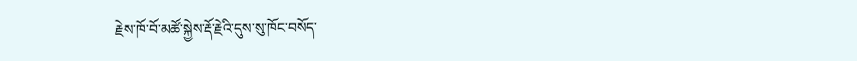རྗེས་ཁོ་བོ་མཚོ་སྐྱེས་རྡོ་རྗེའི་དུས་སུ་ཁོང་བསོད་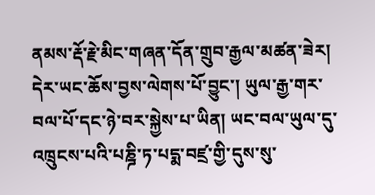ནམས་རྡོ་རྗེ་མིང་གཞན་དོན་གྲུབ་རྒྱལ་མཚན་ཟེར། དེར་ཡང་ཆོས་བྱས་ལེགས་པོ་བྱུང་། ཡུལ་རྒྱ་གར་བལ་པོ་དང་ཉེ་བར་སྐྱེས་པ་ཡིན། ཡང་བལ་ཡུལ་དུ་འཁྲུངས་པའི་པཎྜི་ཏ་པདྨ་བཛྲ་གྱི་དུས་སུ་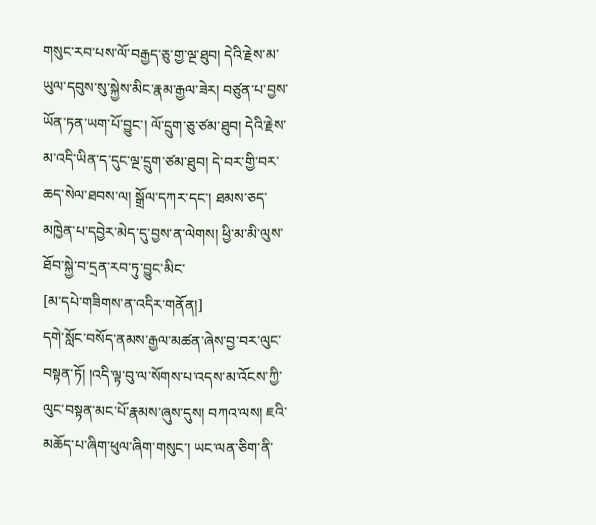གསུང་རབ་པས་ལོ་བརྒྱད་ཅུ་གྱ་ལྔ་ཐུབ། དེའི་རྗེས་མ་ཡུལ་དབུས་སུ་སྐྱེས་མིང་རྣམ་རྒྱལ་ཟེར། བཙུན་པ་བྱས་ཡོན་ཏན་ཡག་པོ་བྱུང་། ལོ་དྲུག་ཅུ་ཙམ་ཐུབ། དེའི་རྗེས་མ་འདི་ཡིན་ད་དུང་ལྔ་དྲུག་ཙམ་ཐུབ། དེ་བར་གྱི་བར་ཆད་སེལ་ཐབས་ལ། སྒྲོལ་དཀར་དང་། ཐམས་ཅད་མཁྱེན་པ་དབྱེར་མེད་དུ་བྱས་ན་ལེགས། ཕྱི་མ་མི་ལུས་ཐོབ་སྐྱེ་བ་དྲན་རབ་ཏུ་བྱུང་མིང་
[མ་དཔེ་གཟིགས་ན་འདིར་གནོན།]
དགེ་སློང་བསོད་ནམས་རྒྱལ་མཚན་ཞེས་བྱ་བར་ལུང་བསྟན་ཏོ། །འདི་ལྟ་བུ་ལ་སོགས་པ་འདས་མ་འོངས་ཀྱི་ལུང་བསྟན་མང་པོ་རྣམས་ཞུས་དུས། བཀའ་ལས། ཇའི་མཆོད་པ་ཞིག་ཕུལ་ཞིག་གསུང་། ཡང་ལན་ཅིག་ནི་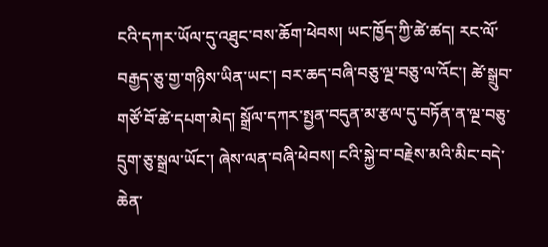ངའི་དཀར་ཡོལ་དུ་འཐུང་བས་ཆོག་ཕེབས། ཡང་ཁྱོད་ཀྱི་ཚེ་ཚད། རང་ལོ་བརྒྱད་ཅུ་གྱ་གཉིས་ཡིན་ཡང་། བར་ཆད་བཞི་བཅུ་ལྔ་བཅུ་ལ་འོང་། ཚེ་སྒྲུབ་གཙོ་བོ་ཚེ་དཔག་མེད། སྒྲོལ་དཀར་སྤྱན་བདུན་མ་རྩལ་དུ་བཏོན་ན་ལྔ་བཅུ་དྲུག་ཅུ་སྒྲལ་ཡོང་། ཞེས་ལན་བཞི་ཕེབས། ངའི་སྐྱེ་བ་བརྗེས་མའི་མིང་བདེ་ཆེན་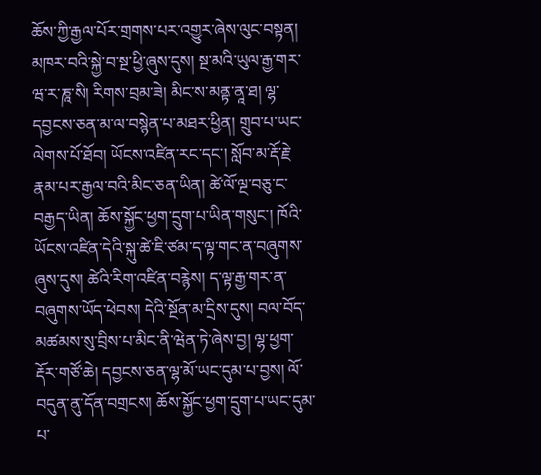ཆོས་ཀྱི་རྒྱལ་པོར་གྲགས་པར་འགྱུར་ཞེས་ལུང་བསྟན། མཁར་བའི་སྐྱེ་བ་སྔ་ཕྱི་ཞུས་དུས། སྔ་མའི་ཡུལ་རྒྱ་གར་ཝ་ར་ཎཱ་སི། རིགས་བྲམ་ཟེ། མིང་ས་མནྟ་ནཱ་ཐ། ལྷ་དབྱངས་ཅན་མ་ལ་བསྙེན་པ་མཐར་ཕྱིན། གྲུབ་པ་ཡང་ལེགས་པོ་ཐོབ། ཡོངས་འཛིན་རང་དང་། སློབ་མ་རྡོ་རྗེ་རྣམ་པར་རྒྱལ་བའི་མིང་ཅན་ཡིན། ཚེ་ལོ་ལྔ་བཅུ་ང་བརྒྱད་ཡིན། ཆོས་སྐྱོང་ཕྱག་དྲུག་པ་ཡིན་གསུང་། ཁོའི་ཡོངས་འཛིན་དེའི་སྐུ་ཚེ་ཇི་ཙམ་ད་ལྟ་གང་ན་བཞུགས་ཞུས་དུས། ཚེའི་རིག་འཛིན་བརྙེས། ད་ལྟ་རྒྱ་གར་ན་བཞུགས་ཡོད་ཕེབས། དེའི་སྔོན་མ་དྲིས་དུས། བལ་བོད་མཚམས་སུ་བྲིས་པ་མིང་ནི་ཝེན་ཏེ་ཞེས་བྱ། ལྷ་ཕྱག་རྡོར་གཙོ་ཆེ། དབྱངས་ཅན་ལྷ་མོ་ཡང་དུམ་པ་བྱས། ལོ་བདུན་ནུ་དོན་བགྲངས། ཆོས་སྐྱོང་ཕྱག་དྲུག་པ་ཡང་དུམ་པ་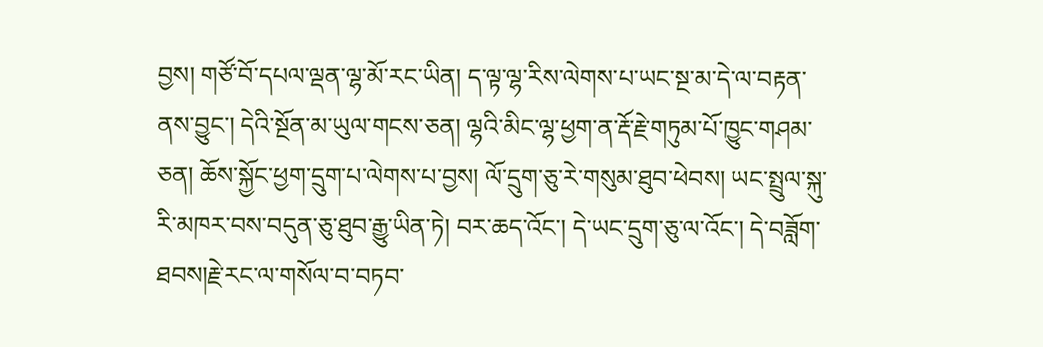བྱས། གཙོ་བོ་དཔལ་ལྡན་ལྷ་མོ་རང་ཡིན། ད་ལྟ་ལྷ་རིས་ལེགས་པ་ཡང་སྔ་མ་དེ་ལ་བརྟན་ནས་བྱུང་། དེའི་སྔོན་མ་ཡུལ་གངས་ཅན། ལྷའི་མིང་ལྷ་ཕྱག་ན་རྡོ་རྗེ་གཏུམ་པོ་ཁྱུང་གཤམ་ཅན། ཆོས་སྐྱོང་ཕྱག་དྲུག་པ་ལེགས་པ་བྱས། ལོ་དྲུག་ཅུ་རེ་གསུམ་ཐུབ་ཕེབས། ཡང་སྤྲུལ་སྐུ་རི་མཁར་བས་བདུན་ཅུ་ཐུབ་རྒྱུ་ཡིན་ཏེ། བར་ཆད་འོང་། དེ་ཡང་དྲུག་ཅུ་ལ་འོང་། དེ་བཟློག་ཐབས།རྗེ་རང་ལ་གསོལ་བ་བཏབ་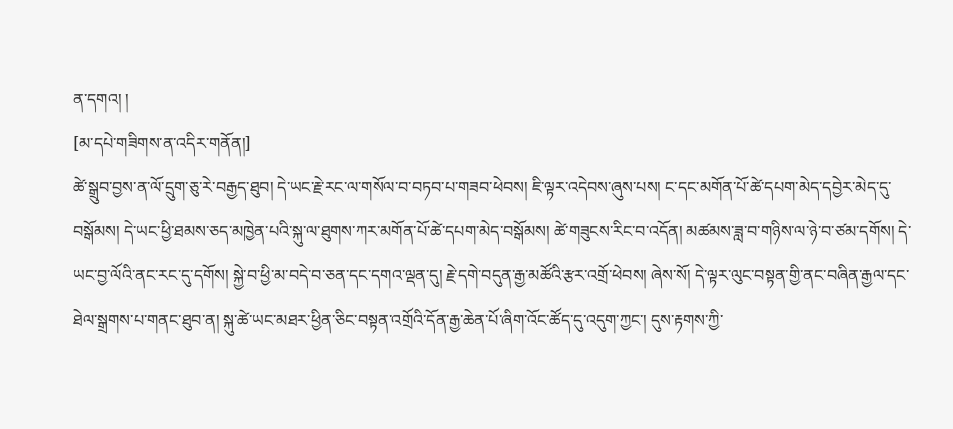ན་དགའ། །
[མ་དཔེ་གཟིགས་ན་འདིར་གནོན།]
ཚེ་སྒྲུབ་བྱས་ན་ལོ་དྲུག་ཅུ་རེ་བརྒྱད་ཐུབ། དེ་ཡང་རྗེ་རང་ལ་གསོལ་བ་བཏབ་པ་གཟབ་ཕེབས། ཇི་ལྟར་འདེབས་ཞུས་པས། ང་དང་མགོན་པོ་ཚེ་དཔག་མེད་དབྱེར་མེད་དུ་བསྒོམས། དེ་ཡང་ཕྱི་ཐམས་ཅད་མཁྱེན་པའི་སྐུ་ལ་ཐུགས་ཀར་མགོན་པོ་ཚེ་དཔག་མེད་བསྒོམས། ཚེ་གཟུངས་རིང་བ་འདོན། མཚམས་ཟླ་བ་གཉིས་ལ་ཉེ་བ་ཙམ་དགོས། དེ་ཡང་བྱ་ལོའི་ནང་རང་དུ་དགོས། སྐྱེ་བ་ཕྱི་མ་བདེ་བ་ཅན་དང་དགའ་ལྡན་དུ། རྗེ་དགེ་བདུན་རྒྱ་མཚོའི་རྩར་འགྲོ་ཕེབས། ཞེས་སོ། དེ་ལྟར་ལུང་བསྟན་གྱི་ནང་བཞིན་རྒྱལ་དང་ཐེལ་སྒྲགས་པ་གནང་ཐུབ་ན། སྐུ་ཚེ་ཡང་མཐར་ཕྱིན་ཅིང་བསྟན་འགྲོའི་དོན་རྒྱ་ཆེན་པོ་ཞིག་འོང་ཚོད་དུ་འདུག་ཀྱང་། དུས་རྟགས་ཀྱི་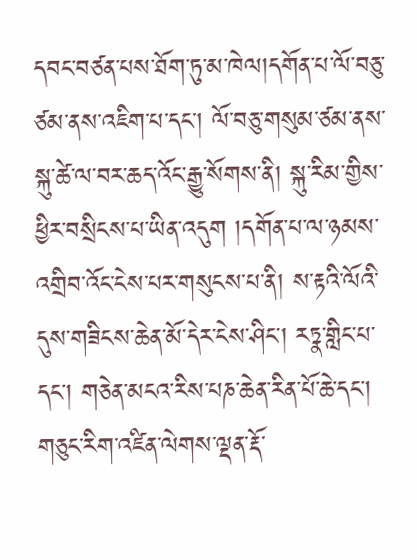དབང་བཙན་པས་ཐོག་ཏུ་མ་ཁེལ།དགོན་པ་ལོ་བཅུ་ཙམ་ནས་འཇིག་པ་དང་། ལོ་བཅུ་གསུམ་ཙམ་ནས་སྐུ་ཚེ་ལ་བར་ཆད་འོང་རྒྱུ་སོགས་ནི། སྐུ་རིམ་གྱིས་ཕྱིར་བསྲིངས་པ་ཡིན་འདུག །དགོན་པ་ལ་ཉམས་འགྲིབ་འོང་ངེས་པར་གསུངས་པ་ནི། ས་རྟའི་ལོའི་དུས་གཟིངས་ཆེན་མོ་དེར་ངེས་ཤིང་། རཏྣ་གླིང་པ་དང་། གཅེན་མངའ་རིས་པཎ་ཆེན་རིན་པོ་ཆེ་དང་། གཅུང་རིག་འཛིན་ལེགས་ལྡན་རྡོ་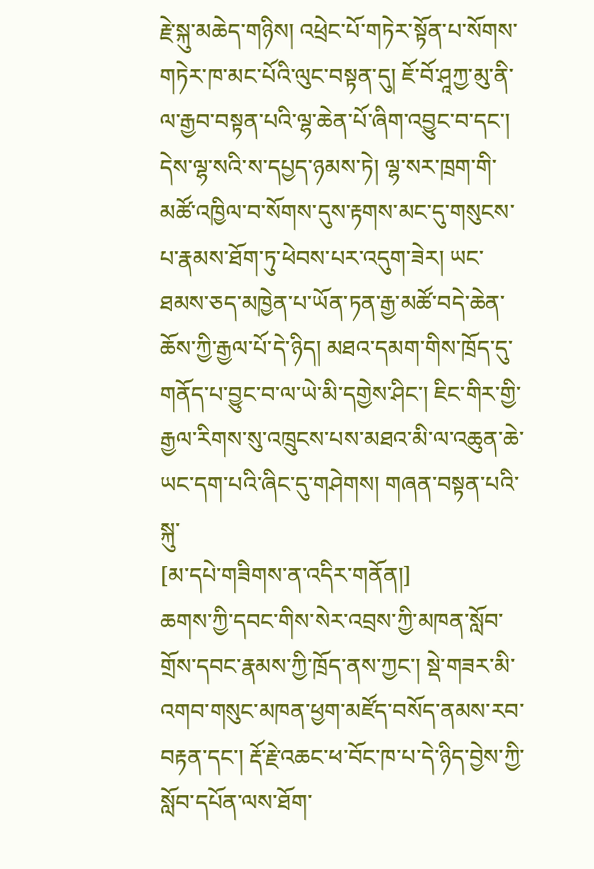རྗེ་སྐུ་མཆེད་གཉིས། འཕྲེང་པོ་གཏེར་སྟོན་པ་སོགས་གཏེར་ཁ་མང་པོའི་ལུང་བསྟན་དུ། ཇོ་བོ་ཤཱཀྱ་མུ་ནི་ལ་རྒྱབ་བསྟན་པའི་ལྷ་ཆེན་པོ་ཞིག་འབྱུང་བ་དང་། དེས་ལྷ་སའི་ས་དཔྱད་ཉམས་ཏེ། ལྷ་སར་ཁྲག་གི་མཚོ་འཁྱིལ་བ་སོགས་དུས་རྟགས་མང་དུ་གསུངས་པ་རྣམས་ཐོག་ཏུ་ཕེབས་པར་འདུག་ཟེར། ཡང་ཐམས་ཅད་མཁྱེན་པ་ཡོན་ཏན་རྒྱ་མཚོ་བདེ་ཆེན་ཆོས་ཀྱི་རྒྱལ་པོ་དེ་ཉིད། མཐའ་དམག་གིས་ཁྲོད་དུ་གནོད་པ་བྱུང་བ་ལ་ཡེ་མི་དགྱེས་ཤིང་། ཇིང་གིར་གྱི་རྒྱལ་རིགས་སུ་འཁྲུངས་པས་མཐའ་མི་ལ་འཆུན་ཆེ་ཡང་དག་པའི་ཞིང་དུ་གཤེགས། གཞན་བསྟན་པའི་སྐུ་
[མ་དཔེ་གཟིགས་ན་འདིར་གནོན།]
ཆགས་ཀྱི་དབང་གིས་སེར་འབྲས་ཀྱི་མཁན་སློབ་གྲོས་དབང་རྣམས་ཀྱི་ཁྲོད་ནས་ཀྱང་། སྡེ་གཟར་མི་འགབ་གསུང་མཁན་ཕྱག་མཛོད་བསོད་ནམས་རབ་བརྟན་དང་། རྡོ་རྗེ་འཆང་ཕ་བོང་ཁ་པ་དེ་ཉིད་བྱེས་ཀྱི་སློབ་དཔོན་ལས་ཐོག་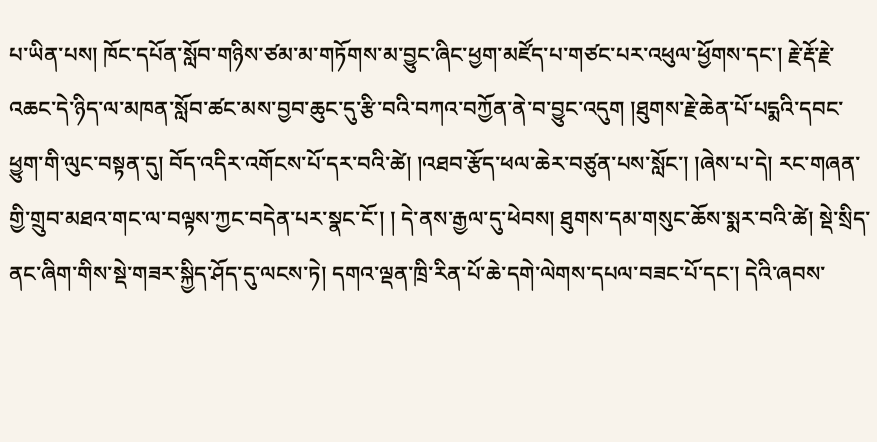པ་ཡིན་པས། ཁོང་དཔོན་སློབ་གཉིས་ཙམ་མ་གཏོགས་མ་བྱུང་ཞིང་ཕྱག་མཛོད་པ་གཙང་པར་འཕུལ་ཕྱོགས་དང་། རྗེ་རྡོ་རྗེ་འཆང་དེ་ཉིད་ལ་མཁན་སློབ་ཚང་མས་བྱབ་ཆུང་དུ་རྩི་བའི་བཀའ་བཀྱོན་ནེ་བ་བྱུང་འདུག །ཐུགས་རྗེ་ཆེན་པོ་པདྨའི་དབང་ཕྱུག་གི་ལུང་བསྟན་དུ། བོད་འདིར་འགོངས་པོ་དར་བའི་ཚེ། །འཐབ་རྩོད་ཕལ་ཆེར་བཙུན་པས་སློང་། །ཞེས་པ་དེ། རང་གཞན་གྱི་གྲུབ་མཐའ་གང་ལ་བལྟས་ཀྱང་བདེན་པར་སྣང་ངོ་། ། དེ་ནས་རྒྱལ་དུ་ཕེབས། ཐུགས་དམ་གསུང་ཆོས་སྨར་བའི་ཚེ། སྡེ་སྲིད་ནང་ཞིག་གིས་སྡེ་གཟར་སྐྱིད་ཤོད་དུ་ལངས་ཏེ། དགའ་ལྡན་ཁྲི་རིན་པོ་ཆེ་དགེ་ལེགས་དཔལ་བཟང་པོ་དང་། དེའི་ཞབས་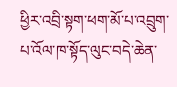ཕྱིར་འབྲི་སྟག་ཕག་མོ་པ་འབྲུག་པ་འོལ་ཁ་སྟོད་ལུང་བདེ་ཆེན་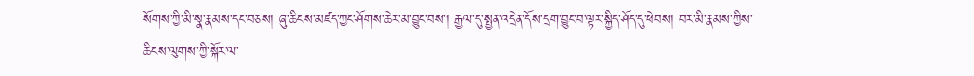སོགས་ཀྱི་མི་སྣ་རྣམས་དང་བཅས། ཞུ་ཆིངས་མཛད་ཀྱང་ཤོགས་ཆེར་མ་བྱུང་བས་། རྒྱལ་དུ་སྤྱན་འདྲེན་དོས་དྲག་བྱུང་བ་ལྟར་སྐྱིད་ཤོད་དུ་ཕེབས། བར་མི་རྣམས་ཀྱིས་ཆིངས་ལུགས་ཀྱི་སྐོར་ལ་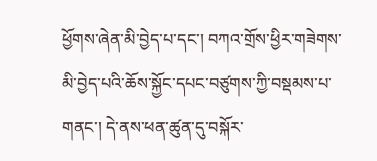ཕྱོགས་ཞེན་མི་བྱེད་པ་དང་། བཀའ་གྲོས་ཕྱིར་གཟེགས་མི་བྱེད་པའི་ཆོས་སྐྱོང་དཔང་བཙུགས་ཀྱི་བསྡམས་པ་གནང་། དེ་ནས་ཕན་ཚུན་དུ་བསྐོར་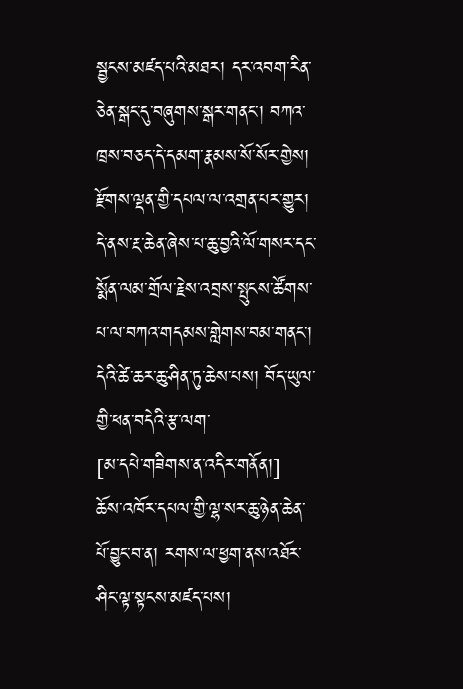སྦྱངས་མཛད་པའི་མཐར། དར་འབག་རིན་ཅེན་སྒང་དུ་བཞུགས་སྒར་གནང་། བཀའ་ཁྲས་བཅད་དེ་དམག་རྣམས་སོ་སོར་གྱེས། རྫོགས་ལྡན་གྱི་དཔལ་ལ་འགྲན་པར་གྱུར། དེ་ནས་རྔ་ཆེན་ཞེས་པ་ཆུ་བྱའི་ལོ་གསར་དང་སྨོན་ལམ་གྲོལ་རྗེས་འབྲས་སྤུངས་ཚོགས་པ་ལ་བཀའ་གདམས་གླེགས་བམ་གནང་། དེའི་ཚེ་ཆར་ཆུ་ཤིན་ཏུ་ཆེས་པས། བོད་ཡུལ་གྱི་ཕན་བདེའི་རྩ་ལག་
[མ་དཔེ་གཟིགས་ན་འདིར་གནོན།]
ཆོས་འཁོར་དཔལ་གྱི་ལྷ་སར་ཆུ་ཉེན་ཆེན་པོ་བྱུང་བ་ན། རགས་ལ་ཕྱག་ནས་འཐོར་ཤིང་ལྟ་སྟངས་མཛད་པས།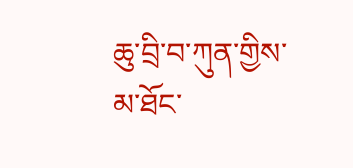ཆུ་བྲི་བ་ཀུན་གྱིས་མ་ཐོང་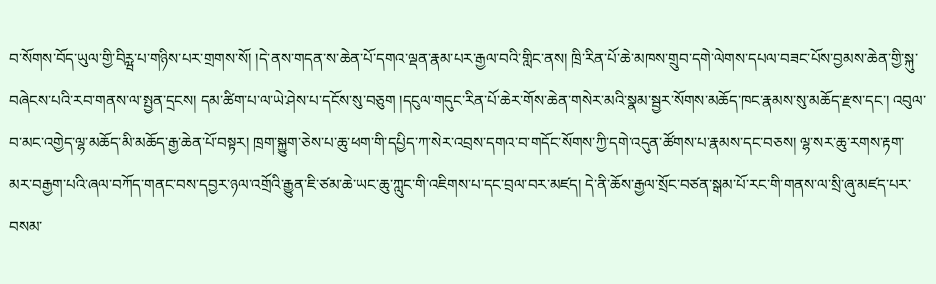བ་སོགས་བོད་ཡུལ་གྱི་བིཪྺ་པ་གཉིས་པར་གྲགས་སོ། །དེ་ནས་གདན་ས་ཆེན་པོ་དགའ་ལྡན་རྣམ་པར་རྒྱལ་བའི་གླིང་ནས། ཁྲི་རིན་པོ་ཆེ་མཁས་གྲུབ་དགེ་ལེགས་དཔལ་བཟང་པོས་བྱམས་ཆེན་གྱི་སྐུ་བཞེངས་པའི་རབ་གནས་ལ་སྤྱན་དྲངས། དམ་ཚིག་པ་ལ་ཡེ་ཤེས་པ་དངོས་སུ་བཅུག །དངུལ་གདུང་རིན་པོ་ཆེར་གོས་ཆེན་གསེར་མའི་སྣམ་སྦྱར་སོགས་མཆོད་ཁང་རྣམས་སུ་མཆོད་རྫས་དང་། འབུལ་བ་མང་འགྱེད་ལྷ་མཆོད་མི་མཆོད་རྒྱ་ཆེན་པོ་བསྟར། ཁྲག་སྐྱུག་ཅེས་པ་ཆུ་ཕག་གི་དཔྱིད་ཀ་སེར་འབྲས་དགའ་བ་གདོང་སོགས་ཀྱི་དགེ་འདུན་ཚོགས་པ་རྣམས་དང་བཅས། ལྷ་སར་ཆུ་རགས་རྟག་མར་བརྒྱག་པའི་ཞལ་བཀོད་གནང་བས་དབྱར་ཉལ་འགྲོའི་རྒྱུན་ཇི་ཙམ་ཆེ་ཡང་ཆུ་ཀླུང་གི་འཇིགས་པ་དང་བྲལ་བར་མཛད། དེ་ནི་ཆོས་རྒྱལ་སྲོང་བཙན་སྒམ་པོ་རང་གི་གནས་ལ་སྲི་ཞུ་མཛད་པར་བསམ་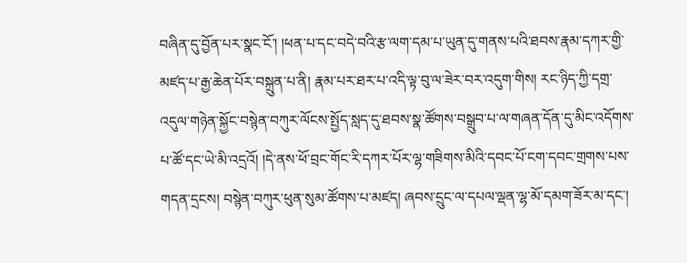བཞིན་དུ་བྱོན་པར་སྣང་ངོ་། །ཕན་པ་དང་བདེ་བའི་རྩ་ལག་དམ་པ་ཡུན་དུ་གནས་པའི་ཐབས་རྣམ་དཀར་གྱི་མཛད་པ་རྒྱ་ཆེན་པོར་བསྐྲུན་པ་ནི། རྣམ་པར་ཐར་པ་འདི་ལྟ་བུ་ལ་ཟེར་བར་འདུག་གིས། རང་ཉིད་ཀྱི་དགྲ་འདུལ་གཉེན་སྐྱོང་བསྙེན་བཀུར་ལོངས་སྤྱོད་སླད་དུ་ཐབས་སྣ་ཚོགས་བསྒྲུབ་པ་ལ་གཞན་དོན་དུ་མིང་འདོགས་པ་ཚོ་དང་ཡེ་མི་འདྲའོ། །དེ་ནས་ཕོ་བྲང་གོང་རི་དཀར་པོར་ལྷ་གཟིགས་མིའི་དབང་པོ་ངག་དབང་གྲགས་པས་གདན་དྲངས། བསྙེན་བཀུར་ཕུན་སུམ་ཚོགས་པ་མཛད། ཞབས་དྲུང་ལ་དཔལ་ལྡན་ལྷ་མོ་དམག་ཟོར་མ་དང་།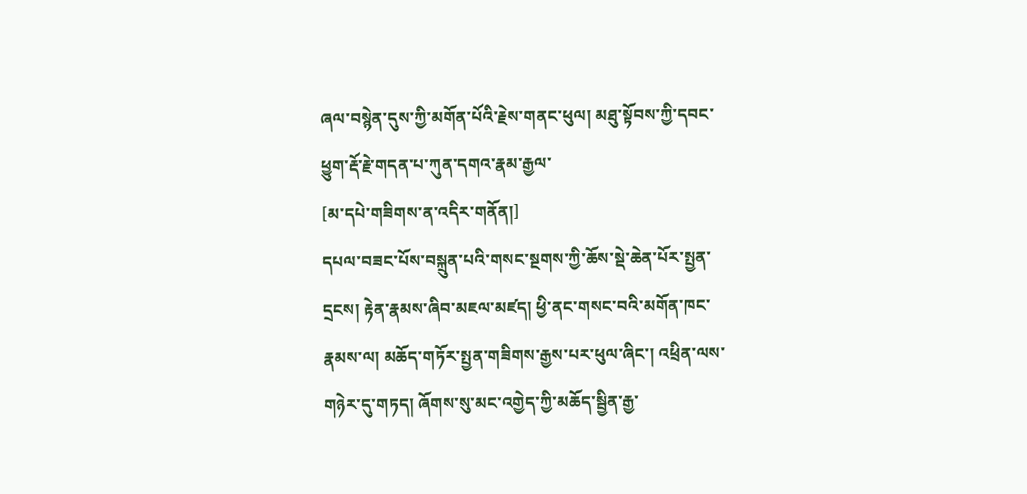ཞལ་བསྙེན་དུས་ཀྱི་མགོན་པོའི་རྗེས་གནང་ཕུལ། མཐུ་སྟོབས་ཀྱི་དབང་ཕྱུག་རྡོ་རྗེ་གདན་པ་ཀུན་དགའ་རྣམ་རྒྱལ་
[མ་དཔེ་གཟིགས་ན་འདིར་གནོན།]
དཔལ་བཟང་པོས་བསྐྲུན་པའི་གསང་སྔགས་ཀྱི་ཆོས་སྡེ་ཆེན་པོར་སྤྱན་དྲངས། རྟེན་རྣམས་ཞིབ་མཇལ་མཛད། ཕྱི་ནང་གསང་བའི་མགོན་ཁང་རྣམས་ལ། མཆོད་གཏོར་སྤྱན་གཟིགས་རྒྱས་པར་ཕུལ་ཞིང་། འཕྲིན་ལས་གཉེར་དུ་གཏད། ཞོགས་སུ་མང་འགྱེད་ཀྱི་མཆོད་སྦྱིན་རྒྱ་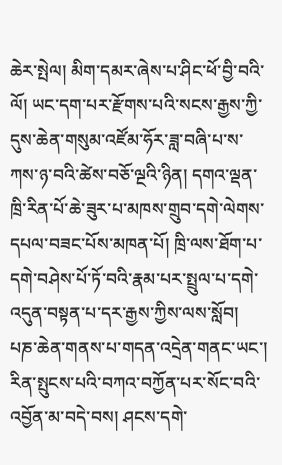ཆེར་སྤེལ། མིག་དམར་ཞེས་པ་ཤིང་ཕོ་བྱི་བའི་ལོ། ཡང་དག་པར་རྫོགས་པའི་སངས་རྒྱས་ཀྱི་དུས་ཆེན་གསུམ་འཛོམ་ཧོར་ཟླ་བཞི་པ་ས་ཀས་ཉ་བའི་ཚེས་བཅོ་ལྔའི་ཉིན། དགའ་ལྡན་ཁྲི་རིན་པོ་ཆེ་ཟུར་པ་མཁས་གྲུབ་དགེ་ལེགས་དཔལ་བཟང་པོས་མཁན་པོ། ཁྲི་ལས་ཐོག་པ་དགེ་བཤེས་པོ་ཏོ་བའི་རྣམ་པར་སྤྲུལ་པ་དགེ་འདུན་བསྟན་པ་དར་རྒྱས་ཀྱིས་ལས་སློབ། པཎ་ཆེན་གནས་པ་གདན་འདྲེན་གནང་ཡང་། རིན་སྤུངས་པའི་བཀའ་བཀྱོན་པར་སོང་བའི་འབྱོན་མ་བདེ་བས། ཤངས་དགེ་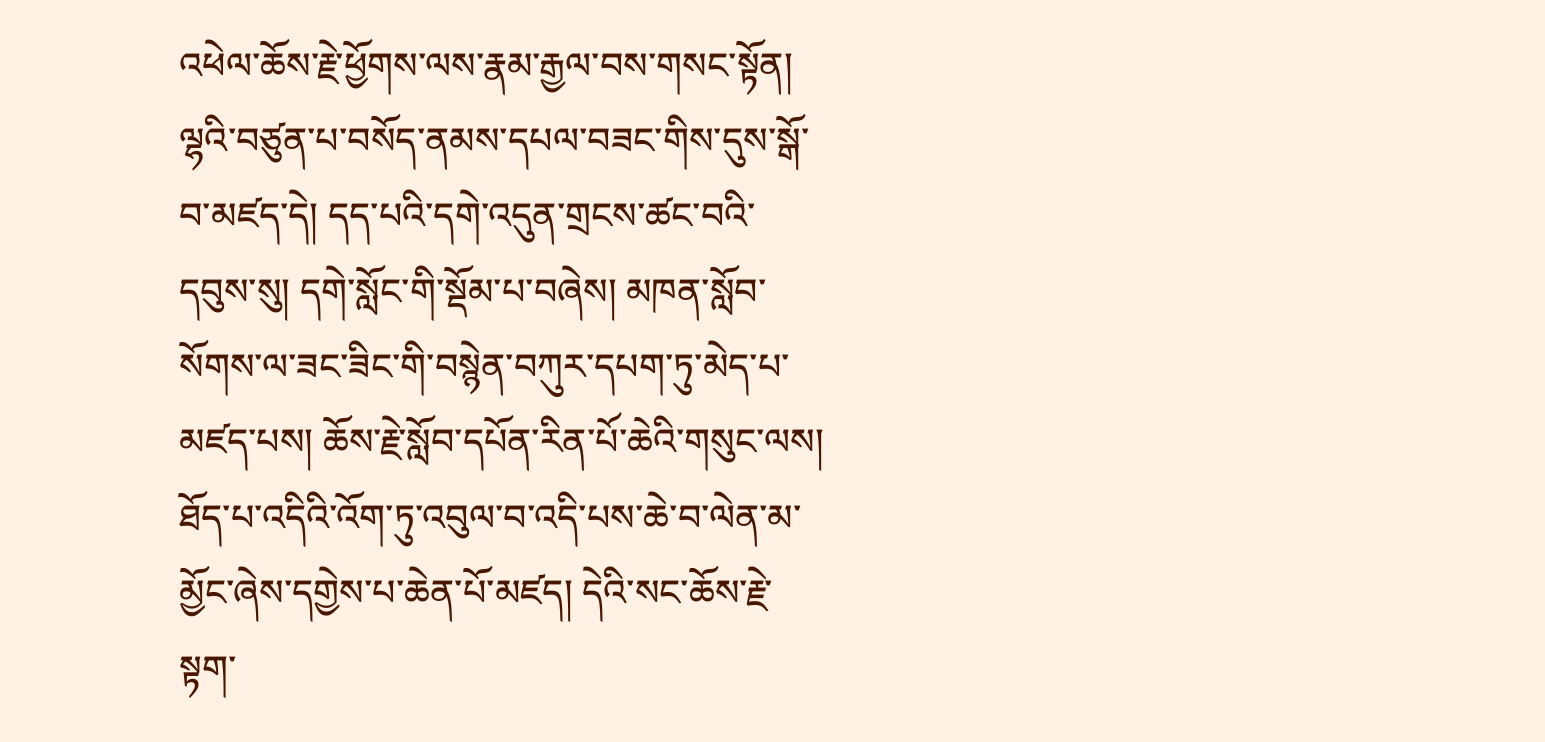འཕེལ་ཆོས་རྗེ་ཕྱོགས་ལས་རྣམ་རྒྱལ་བས་གསང་སྟོན། ལྷའི་བཙུན་པ་བསོད་ནམས་དཔལ་བཟང་གིས་དུས་སྒོ་བ་མཛད་དེ། དད་པའི་དགེ་འདུན་གྲངས་ཚང་བའི་དབུས་སུ། དགེ་སློང་གི་སྡོམ་པ་བཞེས། མཁན་སློབ་སོགས་ལ་ཟང་ཟིང་གི་བསྙེན་བཀུར་དཔག་ཏུ་མེད་པ་མཛད་པས། ཆོས་རྗེ་སློབ་དཔོན་རིན་པོ་ཆེའི་གསུང་ལས། ཐོད་པ་འདིའི་འོག་ཏུ་འབུལ་བ་འདི་པས་ཆེ་བ་ལེན་མ་མྱོང་ཞེས་དགྱེས་པ་ཆེན་པོ་མཛད། དེའི་སང་ཆོས་རྗེ་སྟག་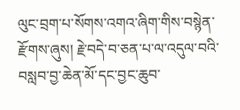ལུང་བྲག་པ་སོགས་འགའ་ཞིག་གིས་བསྙེན་རྫོགས་ཞུས། རྗེ་བདེ་བ་ཅན་པ་ལ་འདུལ་བའི་བསླབ་བྱ་ཆེན་མོ་དང་བྱང་ཆུབ་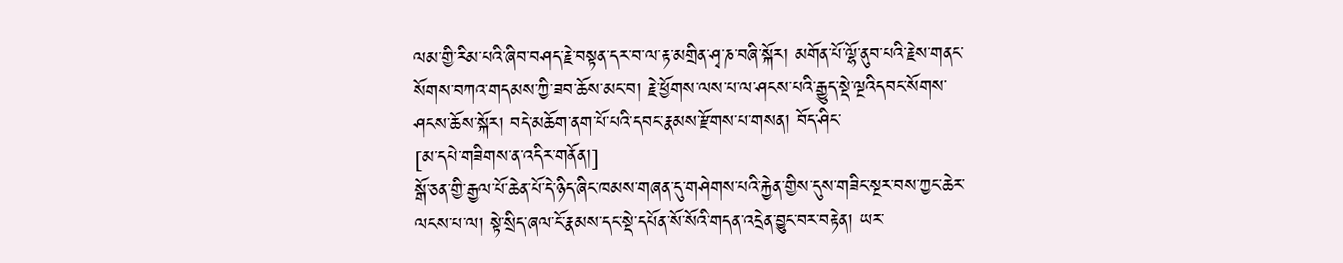ལམ་གྱི་རིམ་པའི་ཞིབ་བཤད་རྗེ་བསྟན་དར་བ་ལ་རྟ་མགྲིན་ཤྭ་ཎ་བཞི་སྐོར། མགོན་པོ་ལྷོ་ནུབ་པའི་རྗེས་གནང་སོགས་བཀའ་གདམས་ཀྱི་ཟབ་ཆོས་མང་བ། རྗེ་ཕྱོགས་ལས་པ་ལ་ཤངས་པའི་རྒྱུད་སྡེ་ལྔའིདབང་སོགས་ཤངས་ཆོས་སྐོར། བདེ་མཆོག་ནག་པོ་པའི་དབང་རྣམས་རྫོགས་པ་གསན། བོད་ཤིང་
[མ་དཔེ་གཟིགས་ན་འདིར་གནོན།]
སྒོ་ཅན་གྱི་རྒྱལ་པོ་ཆེན་པོ་དེ་ཉིད་ཞིང་ཁམས་གཞན་དུ་གཤེགས་པའི་རྐྱེན་གྱིས་དུས་གཟིང་སྔར་བས་ཀྱང་ཆེར་ལངས་པ་ལ། སྟེ་སྲིད་ཞལ་ངོ་རྣམས་དང་སྡེ་དཔོན་སོ་སོའི་གདན་འདྲེན་བྱུང་བར་བརྟེན། ཡར་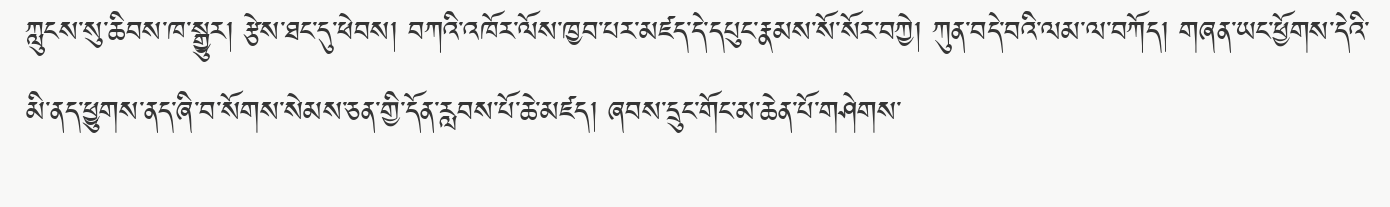ཀླུངས་སུ་ཆིབས་ཁ་སྒྱུར། རྩེས་ཐང་དུ་ཕེབས། བཀའི་འཁོར་ལོས་ཁྱབ་པར་མཛད་དེ་དཔུང་རྣམས་སོ་སོར་བཀྱེ། ཀུན་བདེ་བའི་ལམ་ལ་བཀོད། གཞན་ཡང་ཕྱོགས་དེའི་མི་ནད་ཕྱུགས་ནད་ཞི་བ་སོགས་སེམས་ཅན་གྱི་དོན་རླབས་པོ་ཆེ་མཛད། ཞབས་དྲུང་གོང་མ་ཆེན་པོ་གཤེགས་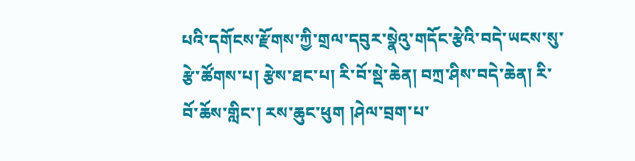པའི་དགོངས་རྫོགས་ཀྱི་གྲལ་དབུར་སྣེའུ་གདོང་རྩེའི་བདེ་ཡངས་སུ་རྩེ་ཚོགས་པ། རྩེས་ཐང་པ། རི་བོ་སྡེ་ཆེན། བཀྲ་ཤིས་བདེ་ཆེན། རི་བོ་ཆོས་གླིང་། རས་ཆུང་ཕུག །ཤེལ་བྲག་པ་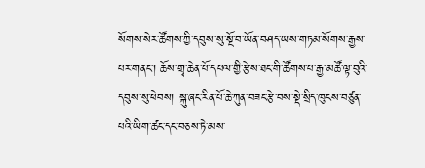སོགས་སེར་ཚོགས་ཀྱི་དབུས་སུ་སྔོ་བ་ཡོན་བཤད་ཡས་གཏམ་སོགས་རྒྱས་པར་གནང་། ཆོས་གྲྭ་ཆེན་པོ་དཔལ་གྱི་རྩེས་ཐང་གི་ཚོགས་པ་རྒྱ་མཚོ་ལྟ་བུའི་དབུས་སུ་ཕེབས། སྐུ་ཞང་རིན་པོ་ཆེ་ཀུན་བཟང་རྩེ་བས་སྡེ་སྲིད་ཁུངས་བཙུན་པའི་ཡིག་ཚང་དང་བཅས་ཏེ་མས་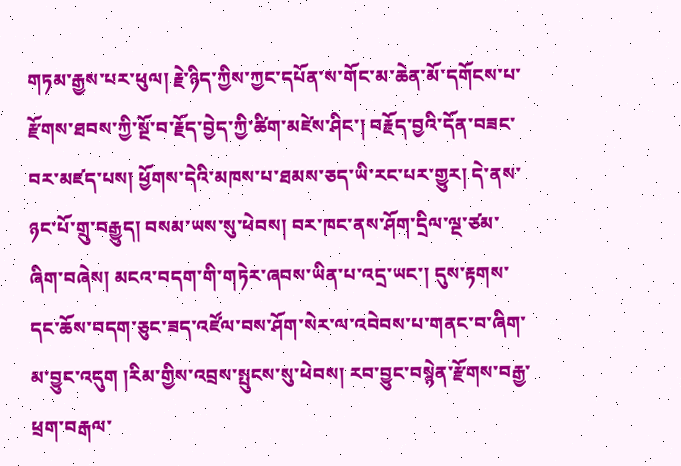གཏམ་རྒྱས་པར་ཕུལ། རྗེ་ཉིད་ཀྱིས་ཀྱང་དཔོན་ས་གོང་མ་ཆེན་མོ་དགོངས་པ་རྫོགས་ཐབས་ཀྱི་སྔོ་བ་རྗོད་བྱེད་ཀྱི་ཚིག་མཛེས་ཤིང་། བརྗོད་བྱའི་དོན་བཟང་བར་མཛད་པས། ཕྱོགས་དེའི་མཁས་པ་ཐམས་ཅད་ཡི་རང་པར་གྱུར། དེ་ནས་ཉང་པོ་གྲུ་བརྒྱུད། བསམ་ཡས་སུ་ཕེབས། བར་ཁང་ནས་ཤོག་དྲིལ་ལྔ་ཙམ་ཞིག་བཞེས། མངའ་བདག་གི་གཏེར་ཞབས་ཡིན་པ་འདྲ་ཡང་། དུས་རྟགས་དང་ཆོས་བདག་ཅུང་ཟད་འཛོལ་བས་ཤོག་སེར་ལ་འབེབས་པ་གནང་བ་ཞིག་མ་བྱུང་འདུག །རིམ་གྱིས་འབྲས་སྤུངས་སུ་ཕེབས། རབ་བྱུང་བསྙེན་རྫོགས་བརྒྱ་ཕྲག་བརྒལ་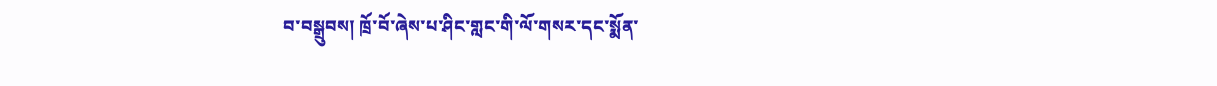བ་བསྒྲུབས། ཁྲོ་བོ་ཞེས་པ་ཤིང་གླང་གི་ལོ་གསར་དང་སྨོན་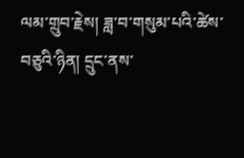ལམ་གྲུབ་རྗེས། ཟླ་བ་གསུམ་པའི་ཚེས་བཅུའི་ཉིན། དྲུང་ནས་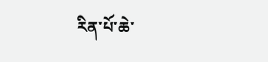རིན་པོ་ཆེ་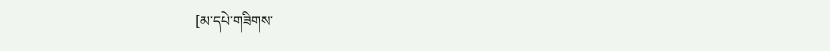[མ་དཔེ་གཟིགས་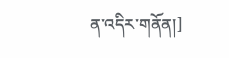ན་འདིར་གནོན།]